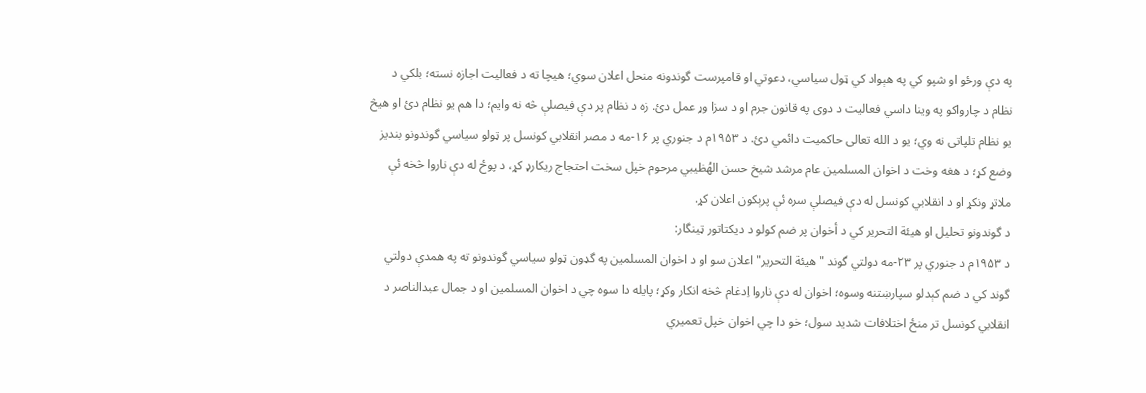په دې ورځو او شپو کي په هېواد کي ټول سیاسي، دعوتي او قامپرست گوندونه منحل اعلان سوي؛ هیچا ته د فعالیت اجازه نسته؛ بلکي د نظام د چارواکو په وینا داسي فعالیت د دوی په قانون جرم او د سزا وړ عمل دئ. زه د نظام پر دې فیصلې څه نه وایم؛ دا هم یو نظام دئ او هیڅ یو نظام تلپاتی نه وي؛ یو د الله تعالی حاکمیت دائمي دئ. د ۱۹۵۳م د جنوري پر ۱۶-مه د مصر انقلابي کونسل پر ټولو سیاسي گوندونو بندیز وضع کړ؛ د هغه وخت د اخوان المسلمین عام مرشد شیخ حسن الهُظیبي مرحوم خپل سخت احتجاج ریکارډ کړ، د پوځ له دې ناروا څخه ئې ملاتړ ونکړ او د انقلابي کونسل له دې فیصلې سره ئې پرېکون اعلان کړ.
د گوندونو تحلیل او هیئة التحریر کي د أخوان پر ضم کولو د دیکتاتور ټینگار:
د ۱۹۵۳م د جنوري پر ۲۳-مه دولتي گوند "هیئة التحریر" اعلان سو او د اخوان المسلمین په گډون ټولو سیاسي گوندونو ته په همدې دولتي گوند کي د ضم کېدلو سپارښتنه وسوه؛ اخوان له دې ناروا اِدغام څخه انکار وکړ؛ پایله دا سوه چي د اخوان المسلمین او د جمال عبدالناصر د انقلابي کونسل تر منځ اختلافات شدید سول؛ خو دا چي اخوان خپل تعمیري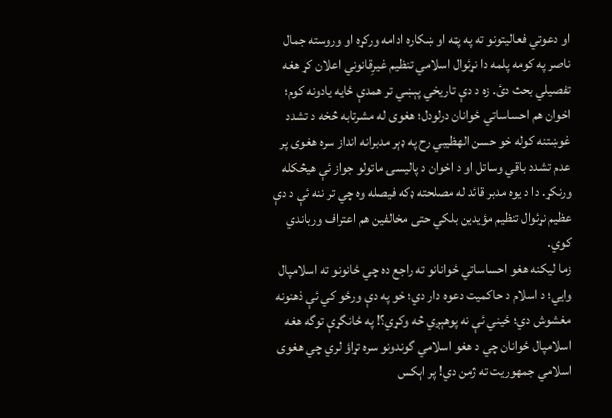او دعوتي فعالیتونو ته په پټه او ښکاره ادامه ورکړه او وروسته جمال ناصر په کومه پلمه دا نړئوال اسلامي تنظیم غیرِقانوني اعلان کړ هغه تفصیلي بحث دئ. زه د دې تاریخي پېښي تر همدې ځایه یادونه کوم؛ اخوان هم احساساتي ځوانان درلودل؛ هغوی له مشرتابه څخه د تشدد غوښتنه کوله خو حسن الهظیبي رح په ډېر مدبرانه انداز سره هغوی پر عدم تشدد باقي وساتل او د اخوان د پالیسۍ ماتولو جواز ئې هیڅکله ورنکړ. دا د یوه مدبر قائد له مصلحته ډکه فیصله وه چي تر ننه ئې د دې عظیم نړئوال تنظیم مؤیدین بلکي حتی مخالفین هم اعتراف ورباندي کوي.
زما لیکنه هغو احساساتي ځوانانو ته راجع ده چي ځانونو ته اسلامپال وایي؛ د اسلام د حاکمیت دعوه دار دي؛ خو په دې ورځو کي ئې ذهنونه مغشوش دي؛ ځیني ئې نه پوهېږي څه وکړي؟! په ځانگړې توگه هغه اسلامپال ځوانان چي د هغو اسلامي گوندونو سره تړاؤ لري چي هغوی اسلامي جمهوریت ته ژمن دي! پر اېکس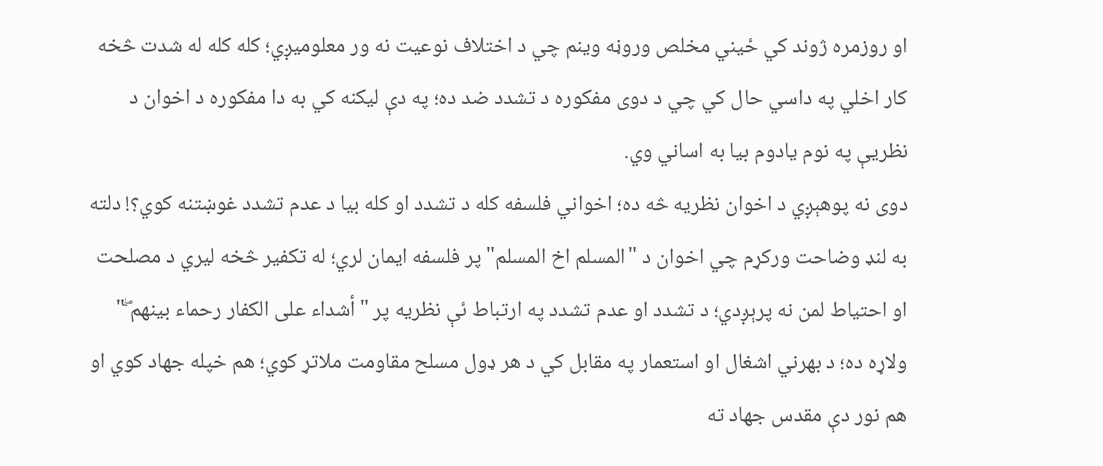او روزمره ژوند کي ځیني مخلص وروڼه وینم چي د اختلاف نوعیت نه ور معلومیږي؛ کله کله له شدت څخه کار اخلي په داسي حال کي چي د دوی مفکوره د تشدد ضد ده؛ په دې لیکنه کي به دا مفکوره د اخوان د نظريې په نوم یادوم بیا به اساني وي.
دوی نه پوهېږي د اخوان نظریه څه ده؛ اخواني فلسفه کله د تشدد او کله بیا د عدم تشدد غوښتنه کوي؟! دلته به لنډ وضاحت ورکړم چي اخوان د "المسلم اخ المسلم" پر فلسفه ایمان لري؛ له تکفیر څخه لیري د مصلحت او احتیاط لمن نه پرېږدي؛ د تشدد او عدم تشدد په ارتباط ئې نظریه پر "أشداء على الكفار رحماء بينهم ۖ" ولاړه ده؛ د بهرني اشغال او استعمار په مقابل کي د هر ډول مسلح مقاومت ملاتړ کوي؛ هم خپله جهاد کوي او هم نور دې مقدس جهاد ته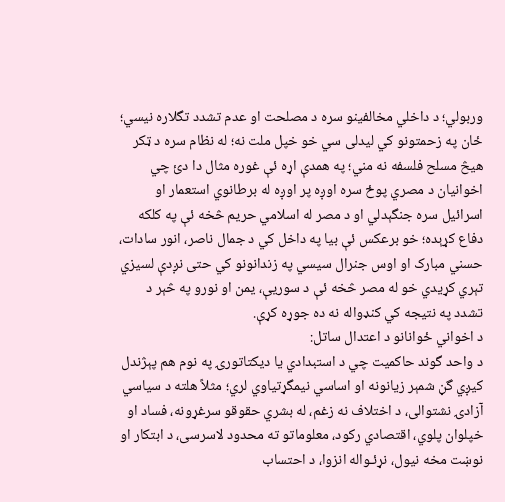وربولي؛ د داخلي مخالفینو سره د مصلحت او عدم تشدد تگلاره نیسي؛ ځان په زحمتونو کي لیدلی سي خو خپل ملت نه؛ له نظام سره د ټکر هیڅ مسلح فلسفه نه مني؛ په همدې اړه ئې غوره مثال دا دئ چي اخوانیان د مصري پوځ سره اوږه پر اوږه له برطانوي استعمار او اسرائیل سره جنگېدلي او د مصر له اسلامي حریم څخه ئې په کلکه دفاع کړېده؛ خو برعکس ئې بیا په داخل کي د جمال ناصر، انور سادات، حسني مبارک او اوس جنرال سیسي په زندانونو کي حتی نږدې لسیزي تېري کړيدي خو له مصر څخه ئې د سوریې، یمن او نورو په څېر د تشدد په نتیجه کي کنډواله نه ده جوړه کړې.
د اخواني ځوانانو د اعتدال ساتل:
د واحد گوند حاکمیت چي د استبدادي یا دیکتاتورۍ په نوم هم پېژندل کیږي گڼ شمېر زیانونه او اساسي نیمگړتیاوي لري؛ مثلاً هلته د سیاسي آزادۍ نشتوالی، د اختلاف نه زغم، له بشري حقوقو سرغړونه، فساد او خپلوان پلوي، اقتصادي رکود، معلوماتو ته محدود لاسرسی، د ابتکار او نوښت مخه نیول، نړئـواله انزوا، د احتساب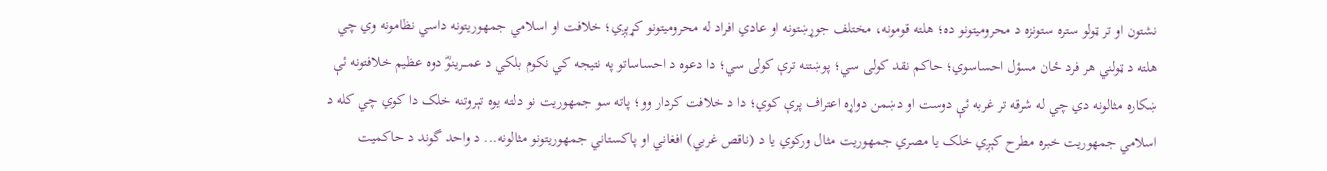نشتون او تر ټولو ستره ستونزه د محرومیتونو ده؛ هلته قومونه، مختلف جوړښتونه او عادي افراد له محرومیتونو کړېږي؛ خلافت او اسلامي جمهوریتونه داسي نظامونه وي چي هلته د ټولني هر فرد ځان مسؤل احساسوي؛ حاکم نقد کولی سي؛ پوښتنه ترې کولی سي؛ دا دعوه د احساساتو په نتیجه کي نکوم بلکي د عمـــرینوؓ دوه عظیم خلافتونه ئې ښکاره مثالونه دي چي له شرقه تر غربه ئې دوست او دښمن دواړه اعتراف پرې کوي؛ دا د خلافت کردار وو؛ پاته سو جمهوریت نو دلته یوه تېروتنه خلک دا کوي چي کله د اسلامي جمهوریت خبره مطرح کېږي خلک یا مصري جمهوریت مثال ورکوي یا د (ناقص غربي) افغاني او پاکستاني جمهوریتونو مثالونه... د واحد گوند د حاکمیت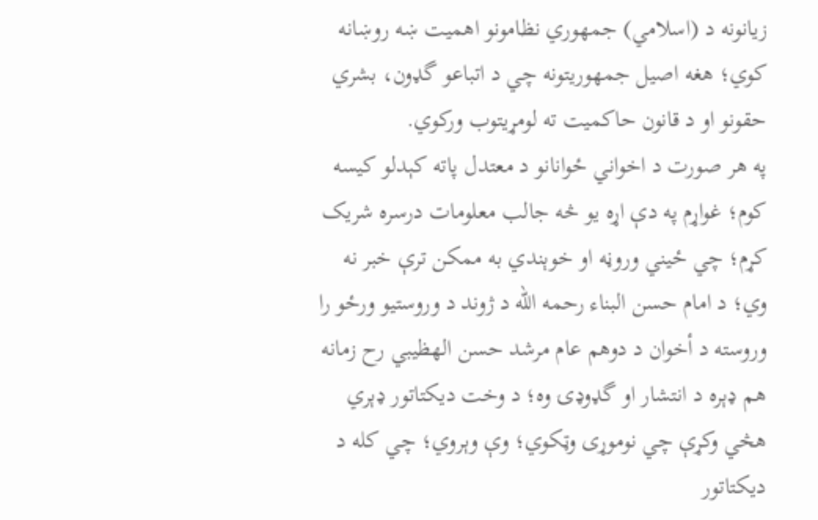زیانونه د (اسلامي) جمهوري نظامونو اهمیت ښه روښانه کوي؛ هغه اصیل جمهوریتونه چي د اتباعو گډون، بشري حقونو او د قانون حاکمیت ته لومړیتوب ورکوي.
په هر صورت د اخواني ځوانانو د معتدل پاته کېدلو کیسه کوم؛ غواړم په دې اړه یو څه جالب معلومات درسره شریک کړم؛ چي ځیني وروڼه او خوېندي به ممکن ترې خبر نه وي؛ د امام حسن البناء رحمه الله د ژوند د وروستیو ورځو را وروسته د أخوان د دوهم عام مرشد حسن الهظيبي رح زمانه هم ډېره د انتشار او گډوډۍ وه؛ د وخت دیکتاتور ډېري هڅي وکړې چي نوموړی وټکوي؛ وې وېروي؛ چي کله د دیکتاتور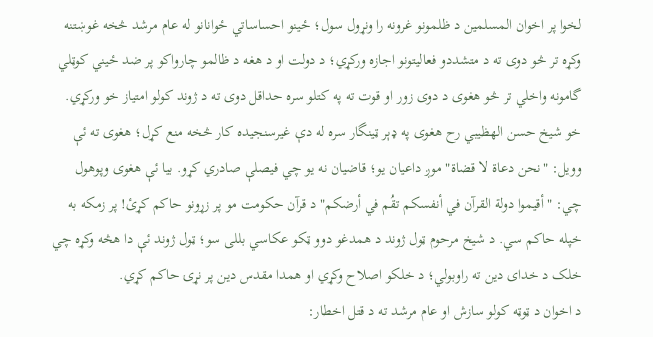لخوا پر اخوان المسلمین د ظلمونو غرونه را ونړول سول؛ ځینو احساساتي ځوانانو له عام مرشد څخه غوښتنه وکړه تر څو دوی ته د متشددو فعالیتونو اجازه ورکړي؛ د دولت او د هغه د ظالمو چارواکو پر ضد ځیني کوټلي گامونه واخلي تر څو هغوی د دوی زور او قوت ته په کتلو سره حداقل دوی ته د ژوند کولو امتیاز خو ورکړي.
خو شیخ حسن الهظیبي رح هغوی په ډېر ټینگار سره له دې غیرسنجیده کار څخه منع کړل؛ هغوی ته ئې وویل: "نحن دعاة لا قضاة" موږ داعیان یو؛ قاضیان نه یو چي فیصلې صادري کړو. بیا ئې هغوی وپوهول چي: "أقیموا دولة القرآن في أنفسکم تقُم في أرضکم" د قرآن حکومت مو پر زړونو حاکم کړئ! پر زمکه به خپله حاکم سي. د شیخ مرحوم ټول ژوند د همدغو دوو ټکو عکاسي بللی سو؛ ټول ژوند ئې دا هڅه وکړه چي خلک د خدای دين ته راوبولي؛ د خلکو اصلاح وکړي او همدا مقدس دین پر نړۍ حاکم کړي.
د اخوان د ټوټه کولو سازش او عام مرشد ته د قتل اخطار: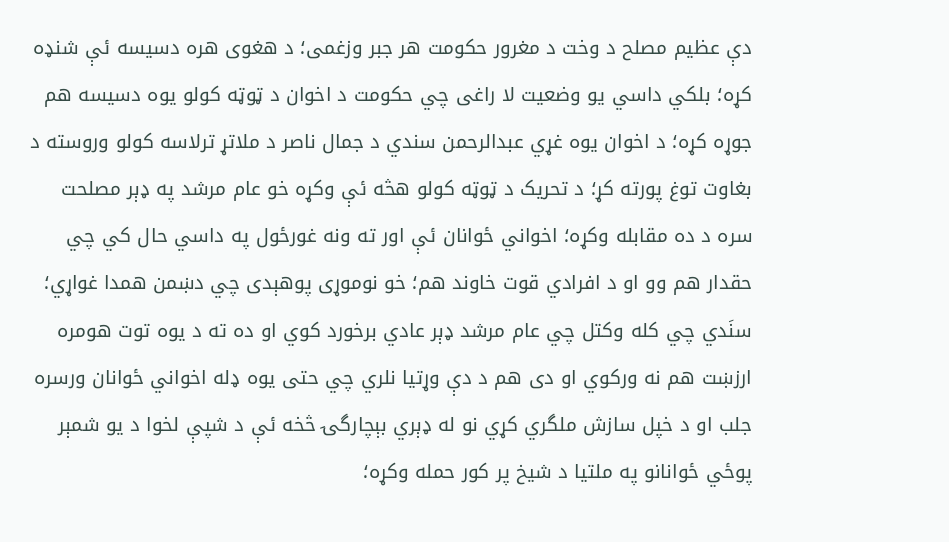دې عظیم مصلح د وخت د مغرور حکومت هر جبر وزغمی؛ د هغوی هره دسیسه ئې شنډه کړه؛ بلکي داسي یو وضعیت لا راغی چي حکومت د اخوان د ټوټه کولو یوه دسیسه هم جوړه کړه؛ د اخوان یوه غړي عبدالرحمن سندي د جمال ناصر د ملاتړ ترلاسه کولو وروسته د بغاوت توغ پورته کړ؛ د تحریک د ټوټه کولو هڅه ئې وکړه خو عام مرشد په ډېر مصلحت سره د ده مقابله وکړه؛ اخواني ځوانان ئې اور ته ونه غورځول په داسي حال کي چي حقدار هم وو او د افرادي قوت خاوند هم؛ خو نوموړی پوهېدی چي دښمن همدا غواړي؛ سنَدي چي کله وکتل چي عام مرشد ډېر عادي برخورد کوي او ده ته د یوه توت هومره ارزښت هم نه ورکوي او دی هم د دې وړتیا نلري چي حتی یوه ډله اخواني ځوانان ورسره جلب او د خپل سازش ملگري کړي نو له ډېري بېچارگۍ څخه ئې د شپې لخوا د یو شمېر پوځي ځوانانو په ملتیا د شیخ پر کور حمله وکړه؛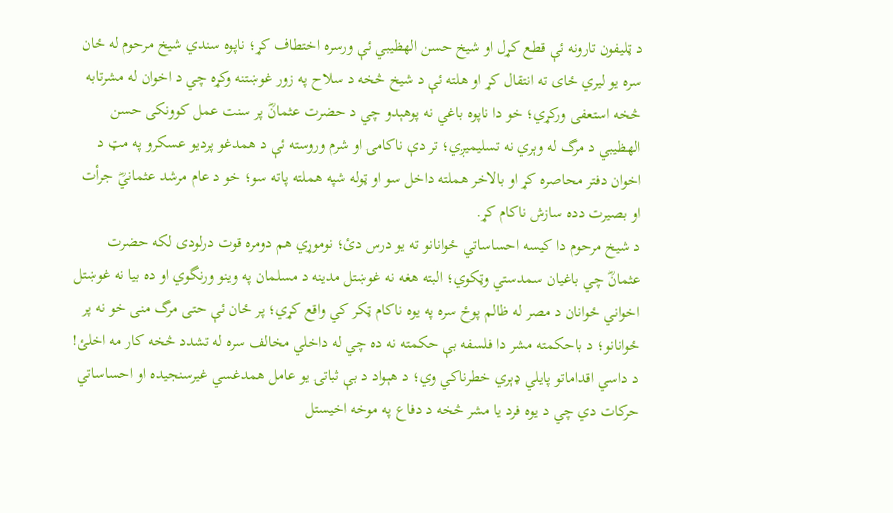د ټلیفون تارونه ئې قطع کړل او شیخ حسن الهظیبي ئې ورسره اختطاف کړ؛ ناپوه سندي شیخ مرحوم له ځان سره یو لیري ځای ته انتقال کړ او هلته ئې د شیخ څخه د سلاح په زور غوښتنه وکړه چي د اخوان له مشرتابه څخه استعفی ورکړي؛ خو دا ناپوه باغي نه پوهېدو چي د حضرت عثمانؓ پر سنت عمل کوونکی حسن الهظیبي د مرگ له وېري نه تسلیميږي؛ تر دې ناکامۍ او شرم وروسته ئې د همدغو پردیو عسکرو په مټ د اخوان دفتر محاصره کړ او بالاخر هملته داخل سو او ټوله شپه هملته پاته سو؛ خو د عام مرشد عثمانيؓ جرأت او بصیرت دده سازش ناکام کړ.
د شیخ مرحوم دا کیسه احساساتي ځوانانو ته یو درس دئ؛ نوموړي هم دومره قوت درلودی لکه حضرت عثمانؓ چي باغیان سمدستي وټکوي؛ البته هغه نه غوښتل مدینه د مسلمان په وینو ورنگوي او ده بیا نه غوښتل اخواني ځوانان د مصر له ظالم پوځ سره په یوه ناکام ټکر کي واقع کړي؛ پر ځان ئې حتی مرگ منی خو نه پر ځوانانو؛ د باحکمته مشر دا فلسفه بې حکمته نه ده چي له داخلي مخالف سره له تشدد څخه کار مه اخلئ! د داسي اقداماتو پایلي ډېري خطرناکي وي؛ د هېواد د بې ثباتۍ یو عامل همدغسي غیرسنجیده او احساساتي حرکات دي چي د یوه فرد یا مشر څخه د دفاع په موخه اخیستل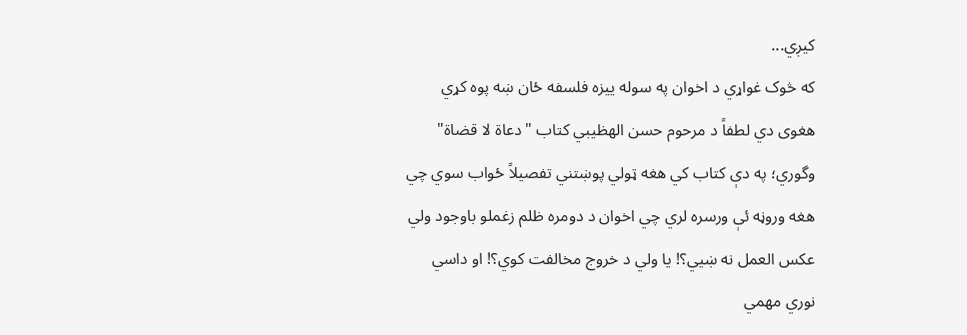کیږي...
که څوک غواړي د اخوان په سوله ییزه فلسفه ځان ښه پوه کړي هغوی دي لطفاً د مرحوم حسن الهظیبي کتاب "دعاة لا قضاة" وگوري؛ په دې کتاب کي هغه ټولي پوښتني تفصیلاً ځواب سوي چي هغه وروڼه ئې ورسره لري چي اخوان د دومره ظلم زغملو باوجود ولي عکس العمل نه ښيي؟! یا ولي د خروج مخالفت کوي؟! او داسي نوري مهمي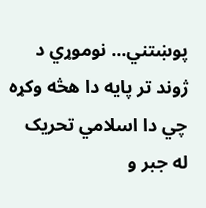پوښتني... نوموړي د ژوند تر پایه دا هڅه وکړه چي دا اسلامي تحریک له جبر و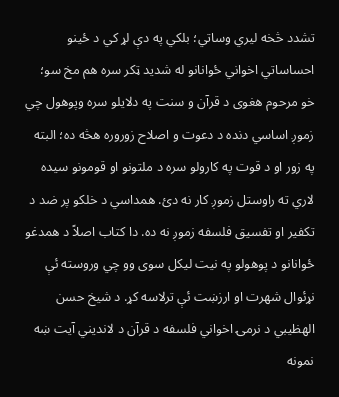تشدد څخه لیري وساتي؛ بلکي په دې لړ کي د ځینو احساساتي اخواني ځوانانو له شدید ټکر سره هم مخ سو؛ خو مرحوم هغوی د قرآن و سنت په دلایلو سره وپوهول چي زموږ اساسي دنده د دعوت و اصلاح زوروره هڅه ده؛ البته په زور او د قوت په کارولو سره د ملتونو او قومونو سیده لاري ته راوستل زموږ کار نه دئ. همداسي د خلکو پر ضد د تکفیر او تفسیق فلسفه زموږ نه ده. دا کتاب اصلاً د همدغو ځوانانو د پوهولو په نیت لیکل سوی وو چي وروسته ئې نړئوال شهرت او ارزښت ئې ترلاسه کړ. د شیخ حسن الهظیبي د نرمۍ اخواني فلسفه د قرآن د لاندیني آیت ښه نمونه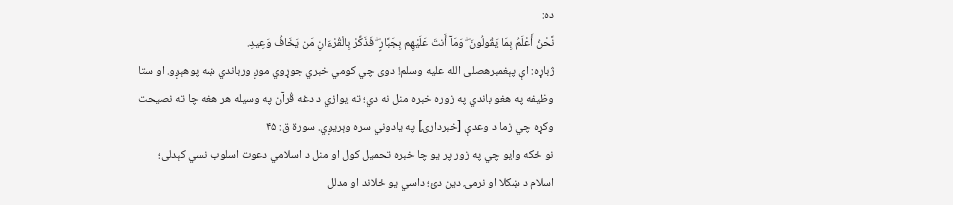ده:
نَّحْنُ أَعْلَمُ بِمَا يَقُولُونَ ۖ وَمَآ أَنتَ عَلَيْهِم بِجَبَّارٍ ۖ فَذَكِّرْ بِالْقُرْءَانِ مَن يَخَافُ وَعِيدِ.
ژباړه: اې پېغمبرهصلى الله عليه وسلم! دوى چي کومي خبري جوړوي موږ ورباندي ښه پوهېږو. او ستا وظيفه په هغو باندي په زوره خبره منل نه دي؛ ته یوازي د دغه قُرآن په وسيله هر هغه چا ته نصيحت وکړه چي زما د وعدې [خبردارۍ] په یادوني سره وېريږي. سورة ق: ۴۵
نو ځکه وایو چي په زور پر یو چا خبره تحمیل کول او منل د اسلامي دعوت اسلوب نسي کېدلی؛ اسلام د ښکلا او نرمۍ دین دئ؛ داسي یو ځلاند او مدلل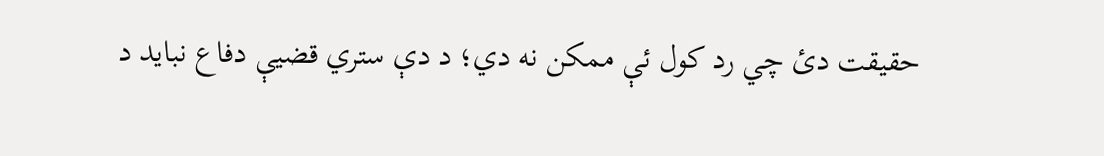حقیقت دئ چي رد کول ئې ممکن نه دي؛ د دې ستري قضیې دفاع نباید د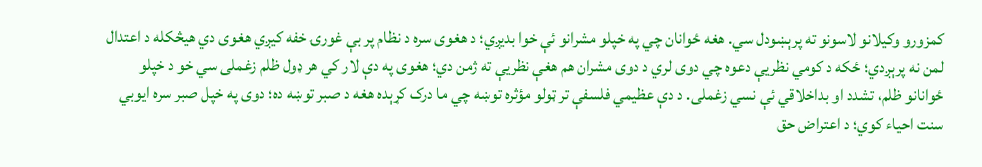کمزورو وکیلانو لاسونو ته پرېښودل سي. هغه ځوانان چي په خپلو مشرانو ئې خوا بدیږي؛ د هغوی سره د نظام پر بې غورۍ خفه کيږي هغوی دي هیڅکله د اعتدال لمن نه پرېږدي؛ ځکه د کومي نظریې دعوه چي دوی لري د دوی مشران هم هغې نظریې ته ژمن دي؛ هغوی په دې لار کي هر ډول ظلم زغملی سي خو د خپلو ځوانانو ظلم، تشدد او بداخلاقي ئې نسي زغملی. د دې عظیمي فلسفې تر ټولو مؤثره توښه چي ما درک کړېده هغه د صبر توښه ده؛ دوی په خپل صبر سره ایوبي سنت احیاء کوي؛ د اعتراض حق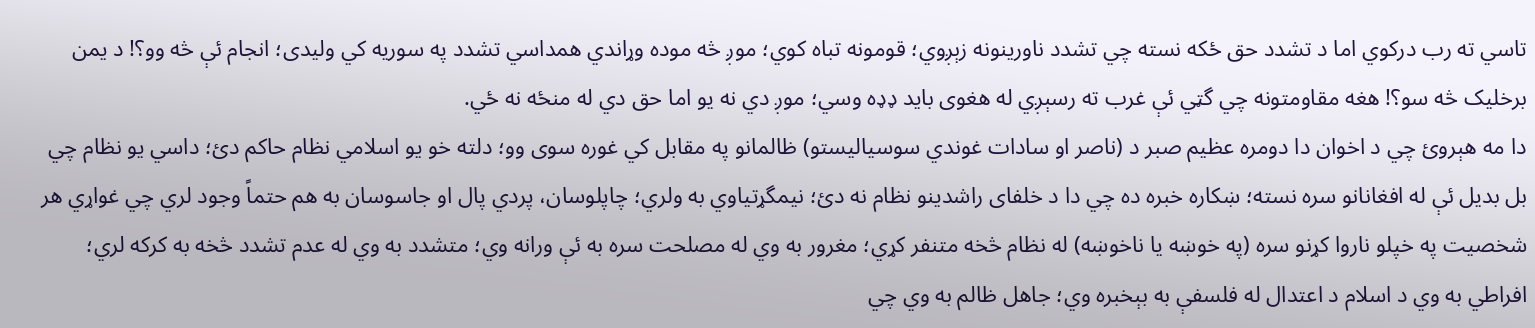تاسي ته رب درکوي اما د تشدد حق ځکه نسته چي تشدد ناورینونه زېږوي؛ قومونه تباه کوي؛ موږ څه موده وړاندي همداسي تشدد په سوریه کي ولیدی؛ انجام ئې څه وو؟! د یمن برخلیک څه سو؟! هغه مقاومتونه چي گټي ئې غرب ته رسېږي له هغوی باید ډډه وسي؛ موږ دي نه یو اما حق دي له منځه نه ځي.
دا مه هېروئ چي د اخوان دا دومره عظیم صبر د (ناصر او سادات غوندي سوسیالیستو) ظالمانو په مقابل کي غوره سوی وو؛ دلته خو یو اسلامي نظام حاکم دئ؛ داسي یو نظام چي بل بدیل ئې له افغانانو سره نسته؛ ښکاره خبره ده چي دا د خلفای راشدینو نظام نه دئ؛ نیمگړتیاوي به ولري؛ چاپلوسان، پردي پال او جاسوسان به هم حتماً وجود لري چي غواړي هر شخصیت په خپلو ناروا کړنو سره (په خوښه یا ناخوښه) له نظام څخه متنفر کړي؛ مغرور به وي له مصلحت سره به ئې ورانه وي؛ متشدد به وي له عدم تشدد څخه به کرکه لري؛ افراطي به وي د اسلام د اعتدال له فلسفې به بېخبره وي؛ جاهل ظالم به وي چي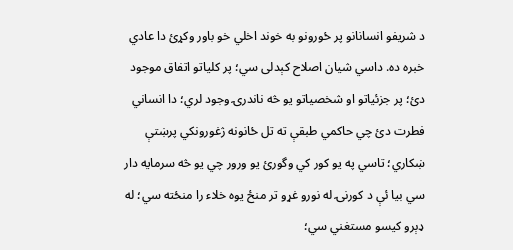د شریفو انسانانو پر ځورونو به خوند اخلي خو باور وکړئ دا عادي خبره ده. داسي شیان اصلاح کېدلی سي؛ پر کلیاتو اتفاق موجود دئ؛ پر جزئیاتو او شخصیاتو یو څه ناندرۍ وجود لري؛ دا انساني فطرت دئ چي حاکمي طبقې ته تل ځانونه ژغورونکي پرښتې ښکاري؛ تاسي په یو کور کي وگورئ یو ورور چي یو څه سرمایه دار سي بیا ئې د کورنۍ له نورو غړو تر منځ یوه خلاء را منځته سي؛ له ډېرو کیسو مستغني سي؛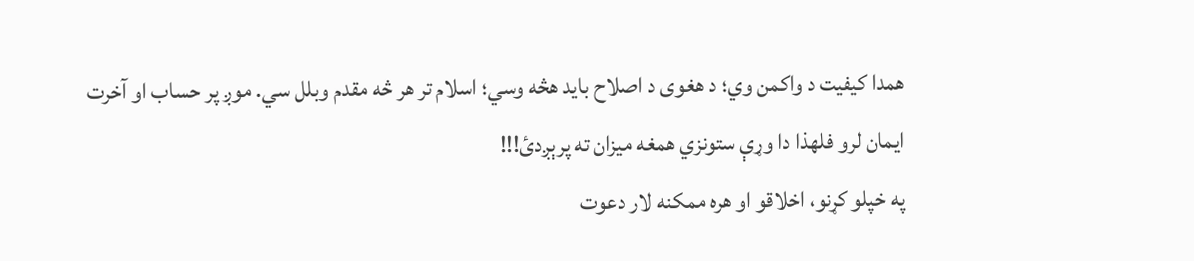همدا کیفیت د واکمن وي؛ د هغوی د اصلاح باید هڅه وسي؛ اسلام تر هر څه مقدم وبلل سي. موږ پر حساب او آخرت ایمان لرو فلهذا دا وړې ستونزي همغه میزان ته پرېږدئ!!!
په خپلو کړنو، اخلاقو او هره ممکنه لار دعوت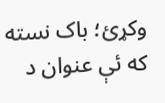وکړئ؛ باک نسته که ئې عنوان د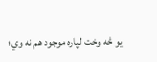یو څه وخت لپاره موجود هم نه وي؛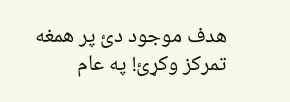هدف موجود دئ پر همغه تمرکز وکړئ! په عام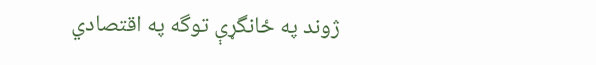ژوند په ځانگړې توگه په اقتصادي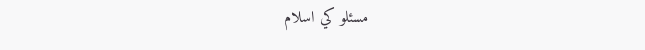مسئلو کي اسلام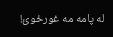له پامه مه غورځوئ!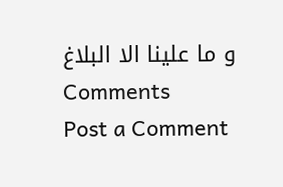و ما علینا الا البلاغ
Comments
Post a Comment